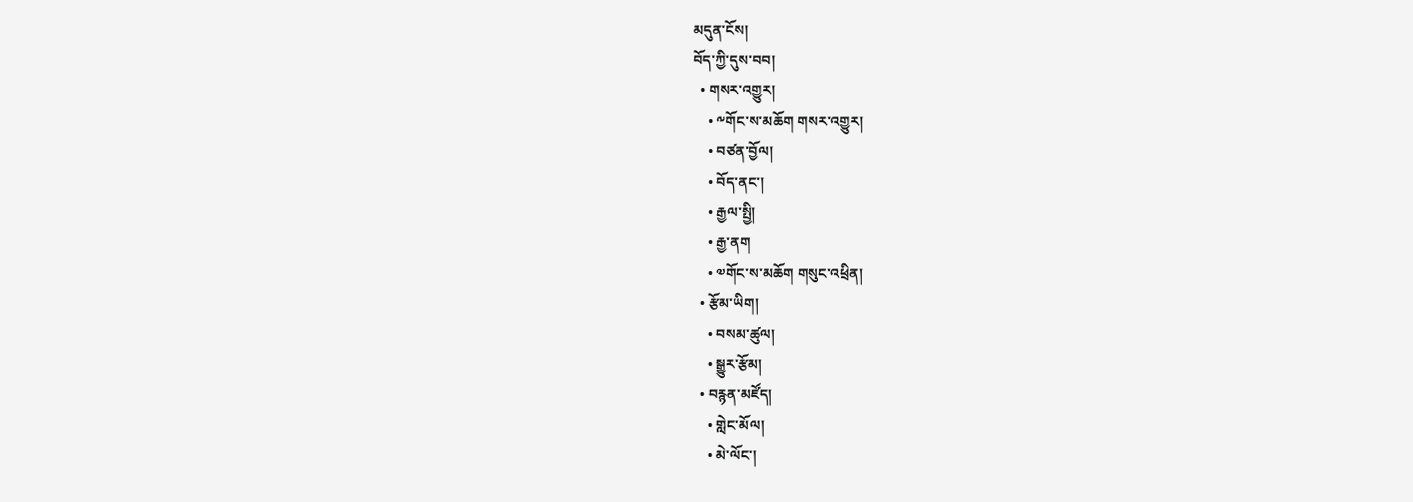མདུན་ངོས།
བོད་ཀྱི་དུས་བབ།
  • གསར་འགྱུར།
    • ༸གོང་ས་མཆོག གསར་འགྱུར།
    • བཙན་བྱོལ།
    • བོད་ནང་།
    • རྒྱལ་སྤྱི།
    • རྒྱ་ནག
    • ༧གོང་ས་མཆོག གསུང་འཕྲིན།
  • རྩོམ་ཡིག།
    • བསམ་ཚུལ།
    • སྒྱུར་རྩོམ།
  • བརྙན་མཛོད།
    • གླེང་མོལ།
    • མེ་ལོང་།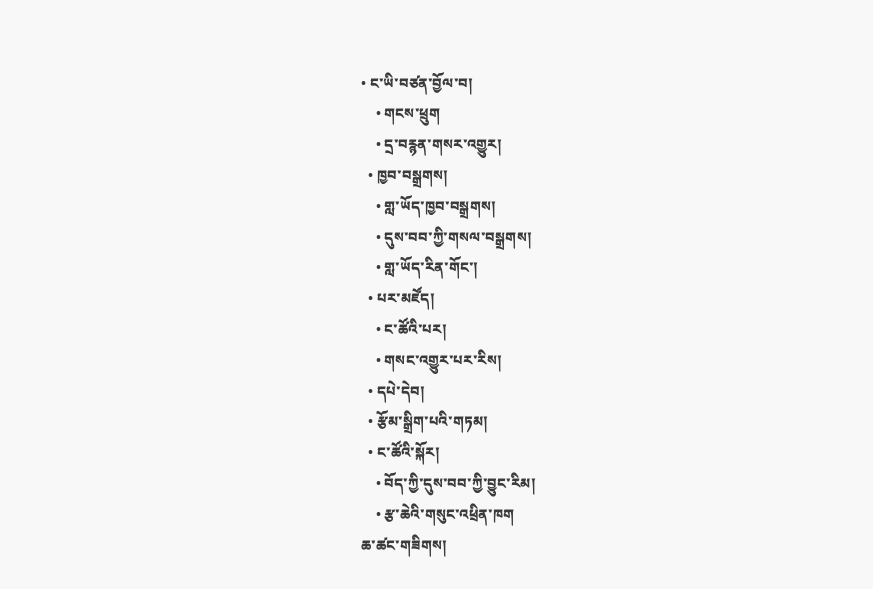• ང་ཡི་བཙན་བྱོལ་བ།
    • གངས་ཕྲུག
    • དྲ་བརྙན་གསར་འགྱུར།
  • ཁྱབ་བསྒྲགས།
    • གླ་ཡོད་ཁྱབ་བསྒྲགས།
    • དུས་བབ་ཀྱི་གསལ་བསྒྲགས།
    • གླ་ཡོད་རིན་གོང་།
  • པར་མཛོད།
    • ང་ཚོའི་པར།
    • གསང་འགྱུར་པར་རིས།
  • དཔེ་དེབ།
  • རྩོམ་སྒྲིག་པའི་གཏམ།
  • ང་ཚོའི་སྐོར།
    • བོད་ཀྱི་དུས་བབ་ཀྱི་བྱུང་རིམ།
    • རྩ་ཆེའི་གསུང་འཕྲིན་ཁག
ཆ་ཚང་གཟིགས།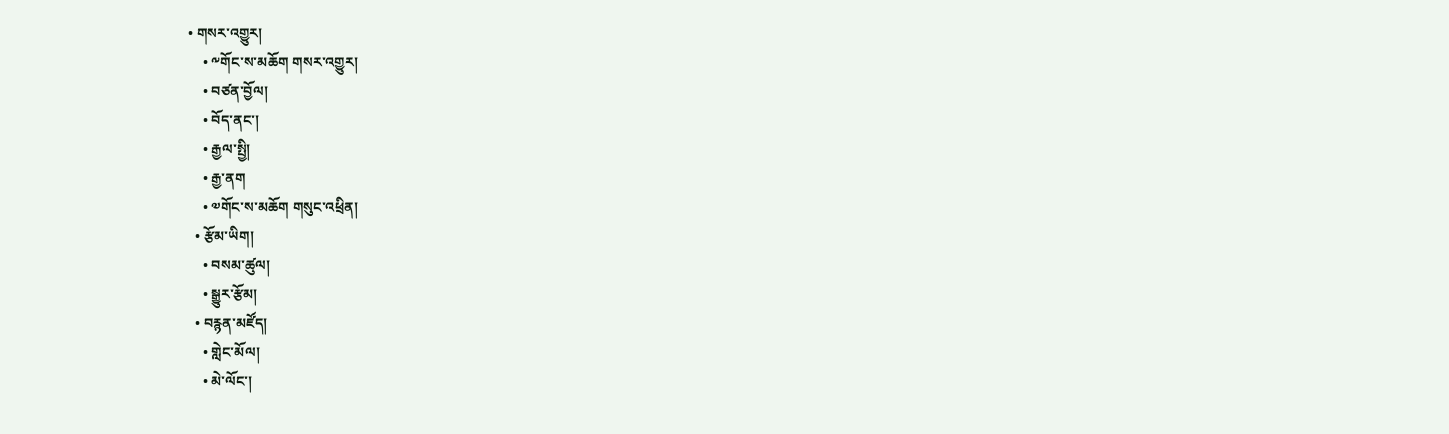• གསར་འགྱུར།
    • ༸གོང་ས་མཆོག གསར་འགྱུར།
    • བཙན་བྱོལ།
    • བོད་ནང་།
    • རྒྱལ་སྤྱི།
    • རྒྱ་ནག
    • ༧གོང་ས་མཆོག གསུང་འཕྲིན།
  • རྩོམ་ཡིག།
    • བསམ་ཚུལ།
    • སྒྱུར་རྩོམ།
  • བརྙན་མཛོད།
    • གླེང་མོལ།
    • མེ་ལོང་།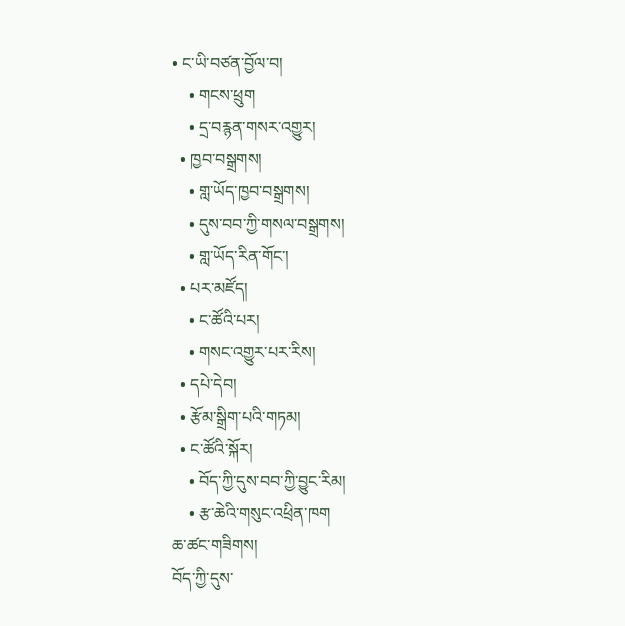• ང་ཡི་བཙན་བྱོལ་བ།
    • གངས་ཕྲུག
    • དྲ་བརྙན་གསར་འགྱུར།
  • ཁྱབ་བསྒྲགས།
    • གླ་ཡོད་ཁྱབ་བསྒྲགས།
    • དུས་བབ་ཀྱི་གསལ་བསྒྲགས།
    • གླ་ཡོད་རིན་གོང་།
  • པར་མཛོད།
    • ང་ཚོའི་པར།
    • གསང་འགྱུར་པར་རིས།
  • དཔེ་དེབ།
  • རྩོམ་སྒྲིག་པའི་གཏམ།
  • ང་ཚོའི་སྐོར།
    • བོད་ཀྱི་དུས་བབ་ཀྱི་བྱུང་རིམ།
    • རྩ་ཆེའི་གསུང་འཕྲིན་ཁག
ཆ་ཚང་གཟིགས།
བོད་ཀྱི་དུས་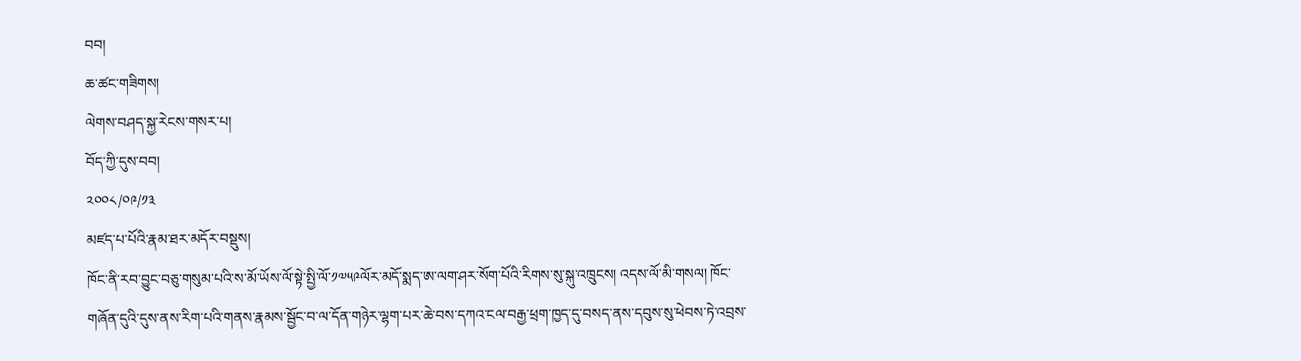བབ།
ཆ་ཚང་གཟིགས།
ལེགས་བཤད་སྐྱ་རེངས་གསར་པ།
བོད་ཀྱི་དུས་བབ།
༢༠༠༨/༠༩/༡༣
མཛད་པ་པོའི་རྣམ་ཐར་མདོར་བསྡུས།
ཁོང་ནི་རབ་བྱུང་བཅུ་གསུམ་པའི་ས་མོ་ཡོས་ལོ་སྟེ་སྤྱི་ལོ་༡༧༥༩ལོར་མདོ་སྨད་ཨ་ལག་ཤར་སོག་པོའི་རིགས་སུ་སྐུ་འཁྲུངས། འདས་ལོ་མི་གསལ། ཁོང་གཞོན་དུའི་དུས་ནས་རིག་པའི་གནས་རྣམས་སྦྱོང་བ་ལ་དོན་གཉེར་ལྷག་པར་ཆེ་བས་དཀའ་ངལ་བརྒྱ་ཕྲག་ཁྱད་དུ་བསད་ནས་དབུས་སུ་ཕེབས་ཏེ་འབྲས་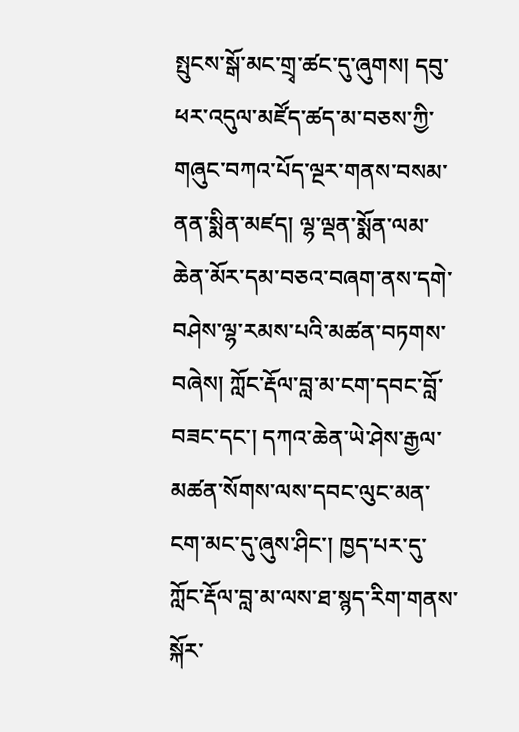སྤུངས་སྒོ་མང་གྲྭ་ཚང་དུ་ཞུགས། དབུ་ཕར་འདུལ་མཛོད་ཚད་མ་བཅས་ཀྱི་གཞུང་བཀའ་པོད་ལྔར་གནས་བསམ་ནན་སྨིན་མཛད། ལྷ་ལྡན་སྨོན་ལམ་ཆེན་མོར་དམ་བཅའ་བཞག་ནས་དགེ་བཤེས་ལྷ་རམས་པའི་མཚན་བཏགས་བཞེས། ཀློང་རྡོལ་བླ་མ་ངག་དབང་བློ་བཟང་དང་། དཀའ་ཆེན་ཡེ་ཤེས་རྒྱལ་མཚན་སོགས་ལས་དབང་ལུང་མན་ངག་མང་དུ་ཞུས་ཤིང་། ཁྱད་པར་དུ་ཀློང་རྡོལ་བླ་མ་ལས་ཐ་སྙད་རིག་གནས་སྐོར་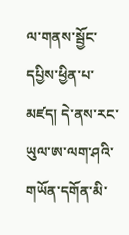ལ་གནས་སྦྱོང་དཔྱིས་ཕྱིན་པ་མཛད། དེ་ནས་རང་ཡུལ་ཨ་ལག་ཤའི་གཡོན་དགོན་མི་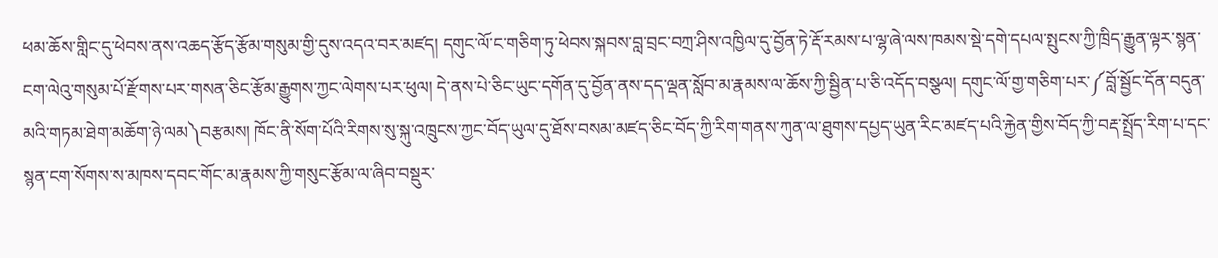ཕམ་ཆོས་གླིང་དུ་ཕེབས་ནས་འཆད་རྩོད་རྩོམ་གསུམ་གྱི་དུས་འདའ་བར་མཛད། དགུང་ལོ་ང་གཅིག་ཏུ་ཕེབས་སྐབས་བླ་བྲང་བཀྲ་ཤིས་འཁྱིལ་དུ་བྱོན་ཏེ་རྡོ་རམས་པ་ལྷ་ཞེ་ལས་ཁམས་སྡེ་དགེ་དཔལ་སྤུངས་ཀྱི་ཁྲིད་རྒྱུན་ལྟར་སྙན་ངག་ལེའུ་གསུམ་པོ་རྫོགས་པར་གསན་ཅིང་རྩོམ་རྒྱུགས་ཀྱང་ལེགས་པར་ཕུལ། དེ་ནས་པེ་ཅིང་ཡུང་དགོན་དུ་བྱོན་ནས་དད་ལྡན་སློབ་མ་རྣམས་ལ་ཆོས་ཀྱི་སྦྱིན་པ་ཅི་འདོད་བསྩལ། དགུང་ལོ་གྱ་གཅིག་པར་༼བློ་སྦྱོང་དོན་བདུན་མའི་གཏམ་ཐེག་མཆོག་ཉེ་ལམ༽བརྩམས། ཁོང་ནི་སོག་པོའི་རིགས་སུ་སྐུ་འཁྲུངས་ཀྱང་བོད་ཡུལ་དུ་ཐོས་བསམ་མཛད་ཅིང་བོད་ཀྱི་རིག་གནས་ཀུན་ལ་ཐུགས་དཔྱད་ཡུན་རིང་མཛད་པའི་རྐྱེན་གྱིས་བོད་ཀྱི་བརྡ་སྤྲོད་རིག་པ་དང་སྙན་ངག་སོགས་ས་མཁས་དབང་གོང་མ་རྣམས་ཀྱི་གསུང་རྩོམ་ལ་ཞིབ་བསྡུར་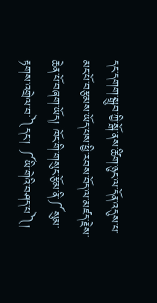དང་དགག་སྒྲུབ་ཀྱི་སྒོ་ནས་ཚིག་ཉུང་ལ་དོན་འདུས་པ་མང་པོ་བརྩམས་ཡོད་པས་ཕྱི་རབས་བོད་ལ་མཛད་རྗེས་ཆེན་པོ་བཞག་ཡོད། ཁོང་གི་གསུང་རྩོམ་ནི་༼སུམ་རྟགས་འགྲེལ་བ་༽དང་། ༼ཡི་གེའི་བཤད་པ༽།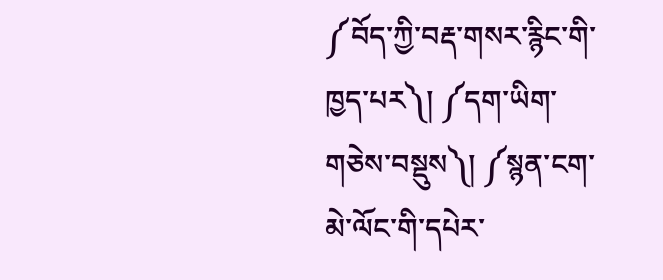༼བོད་ཀྱི་བརྡ་གསར་རྙིང་གི་ཁྱད་པར༽། ༼དག་ཡིག་གཅེས་བསྡུས༽། ༼སྙན་ངག་མེ་ལོང་གི་དཔེར་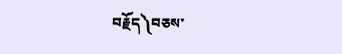བརྗོད༽བཅས་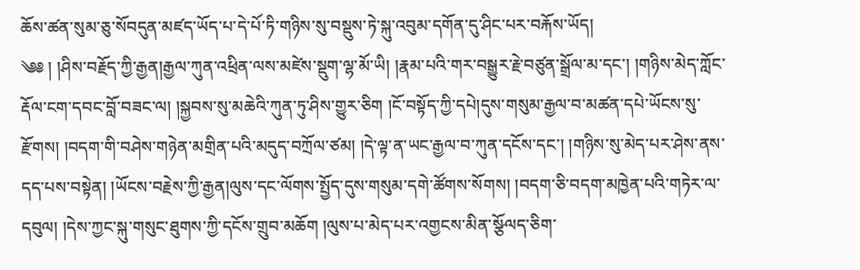ཆོས་ཚན་སུམ་ཅུ་སོབདུན་མཛད་ཡོད་པ་དེ་པོ་ཏི་གཉིས་སུ་བསྡུས་ཏེ་སྐུ་འབུམ་དགོན་དུ་ཤིང་པར་བརྐོས་ཡོད།
༄༅ ། །ཤིས་བརྗོད་ཀྱི་རྒྱན།རྒྱལ་ཀུན་འཕྲིན་ལས་མཛེས་སྡུག་ལྷ་མོ་ཡི། །རྣམ་པའི་གར་བསྒྱུར་རྗེ་བཙུན་སྒྲོལ་མ་དང་། །གཉིས་མེད་ཀློང་རྡོལ་ངག་དབང་བློ་བཟང་ལ། །སྐྱབས་སུ་མཆེའི་ཀུན་ཏུ་ཤིས་གྱུར་ཅིག །ངོ་བསྟོད་ཀྱི་དཔེ།དུས་གསུམ་རྒྱལ་བ་མཚན་དཔེ་ཡོངས་སུ་རྫོགས། །བདག་གི་བཤེས་གཉེན་མགྲིན་པའི་མདུད་བཀྲོལ་ཙམ། །དེ་ལྟ་ན་ཡང་རྒྱལ་བ་ཀུན་དངོས་དང་། །གཉིས་སུ་མེད་པར་ཤེས་ནས་དད་པས་བསྟེན། །ཡོངས་བརྗེས་ཀྱི་རྒྱན།ལུས་དང་ལོགས་སྤྱོད་དུས་གསུམ་དགེ་ཚོགས་སོགས། །བདག་ཅི་བདག་མཁྱེན་པའི་གཏེར་ལ་དབུལ། །དེས་ཀྱང་སྐུ་གསུང་ཐུགས་ཀྱི་དངོས་གྲུབ་མཆོག །ལུས་པ་མེད་པར་འགྱངས་མིན་སྩོལད་ཅིག་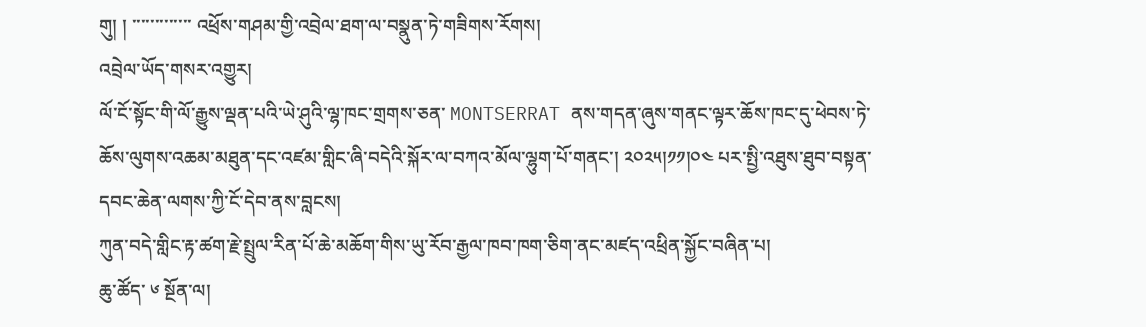གུ། ། ་་་་་་་་་་་་་ འཕྲོས་གཤམ་གྱི་འབྲེལ་ཐག་ལ་བསྣུན་ཏེ་གཟིགས་རོགས།
འབྲེལ་ཡོད་གསར་འགྱུར།
ལོ་ངོ་སྟོང་གི་ལོ་རྒྱུས་ལྡན་པའི་ཡེ་ཤུའི་ལྷ་ཁང་གྲགས་ཅན་ MONTSERRAT ནས་གདན་ཞུས་གནང་ལྟར་ཆོས་ཁང་དུ་ཕེབས་ཏེ་ཆོས་ལུགས་འཆམ་མཐུན་དང་འཛམ་གླིང་ཞི་བདེའི་སྐོར་ལ་བཀའ་མོལ་ལྷུག་པོ་གནང་། ༢༠༢༥།༡༡།༠༤ པར་སྤྱི་འཐུས་ཐུབ་བསྟན་དབང་ཆེན་ལགས་ཀྱི་ངོ་དེབ་ནས་བླངས།
ཀུན་བདེ་གླིང་རྟ་ཚག་རྗེ་སྤྲུལ་རིན་པོ་ཆེ་མཆོག་གིས་ཡུ་རོབ་རྒྱལ་ཁབ་ཁག་ཅིག་ནང་མཛད་འཕྲིན་སྐྱོང་བཞིན་པ།
ཆུ་ཚོད་ ༦ སྔོན་ལ།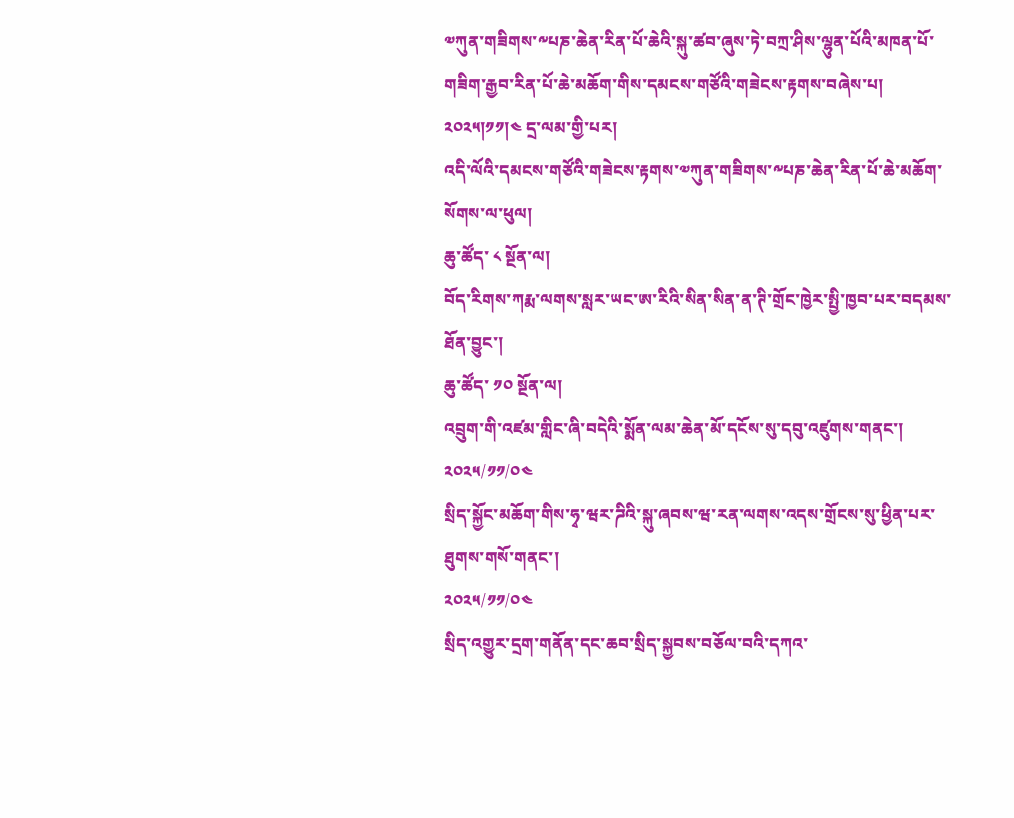༧ཀུན་གཟིགས་༸པཎ་ཆེན་རིན་པོ་ཆེའི་སྐུ་ཚབ་ཞུས་ཏེ་བཀྲ་ཤིས་ལྷུན་པོའི་མཁན་པོ་གཟིག་རྒྱབ་རིན་པོ་ཆེ་མཆོག་གིས་དམངས་གཙོའི་གཟེངས་རྟགས་བཞེས་པ། ༢༠༢༥།༡༡།༤ དྲ་ལམ་གྱི་པར།
འདི་ལོའི་དམངས་གཙོའི་གཟེངས་རྟགས་༧ཀུན་གཟིགས་༸པཎ་ཆེན་རིན་པོ་ཆེ་མཆོག་སོགས་ལ་ཕུལ།
ཆུ་ཚོད་ ༨ སྔོན་ལ།
བོད་རིགས་ཀརྨ་ལགས་སླར་ཡང་ཨ་རིའི་སིན་སིན་ན་ཊི་གྲོང་ཁྱེར་སྤྱི་ཁྱབ་པར་བདམས་ཐོན་བྱུང་།
ཆུ་ཚོད་ ༡༠ སྔོན་ལ།
འབྲུག་གི་འཛམ་གླིང་ཞི་བདེའི་སྨོན་ལམ་ཆེན་མོ་དངོས་སུ་དབུ་འཛུགས་གནང་།
༢༠༢༥/༡༡/༠༤
སྲིད་སྐྱོང་མཆོག་གིས་ཧྭ་ཝར་ཌིའི་སྐུ་ཞབས་ཝ་རན་ལགས་འདས་གྲོངས་སུ་ཕྱིན་པར་ཐུགས་གསོ་གནང་།
༢༠༢༥/༡༡/༠༤
སྲིད་འགྱུར་དྲག་གནོན་དང་ཆབ་སྲིད་སྐྱབས་བཅོལ་བའི་དཀའ་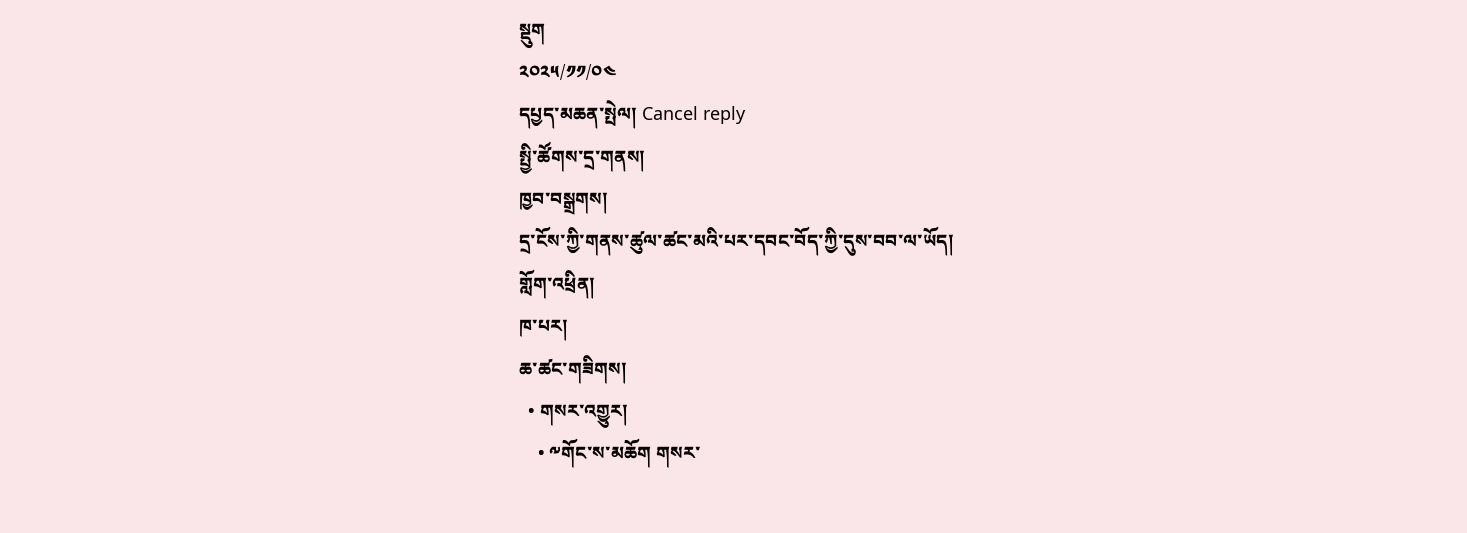སྡུག
༢༠༢༥/༡༡/༠༤
དཔྱད་མཆན་སྤེལ། Cancel reply
སྤྱི་ཚོགས་དྲ་གནས།
ཁྱབ་བསྒྲགས།
དྲ་ངོས་ཀྱི་གནས་ཚུལ་ཚང་མའི་པར་དབང་བོད་ཀྱི་དུས་བབ་ལ་ཡོད།
གློག་འཕྲིན།
ཁ་པར།
ཆ་ཚང་གཟིགས།
  • གསར་འགྱུར།
    • ༸གོང་ས་མཆོག གསར་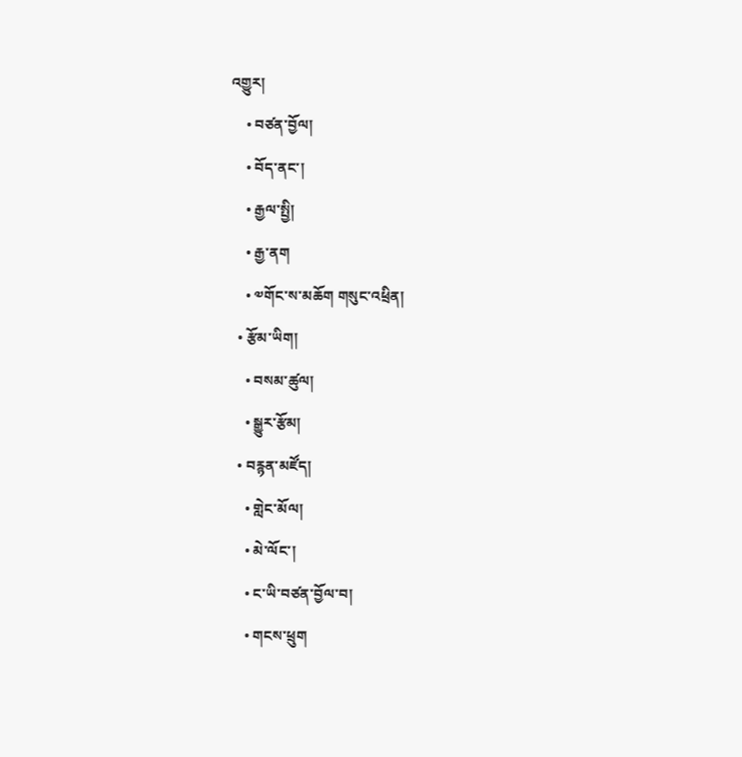འགྱུར།
    • བཙན་བྱོལ།
    • བོད་ནང་།
    • རྒྱལ་སྤྱི།
    • རྒྱ་ནག
    • ༧གོང་ས་མཆོག གསུང་འཕྲིན།
  • རྩོམ་ཡིག།
    • བསམ་ཚུལ།
    • སྒྱུར་རྩོམ།
  • བརྙན་མཛོད།
    • གླེང་མོལ།
    • མེ་ལོང་།
    • ང་ཡི་བཙན་བྱོལ་བ།
    • གངས་ཕྲུག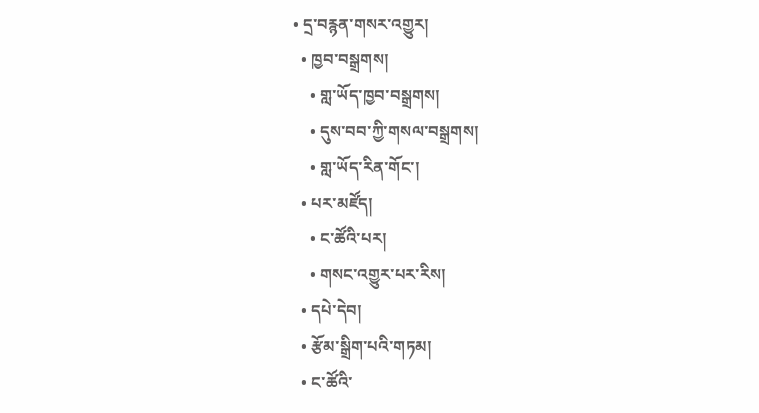• དྲ་བརྙན་གསར་འགྱུར།
  • ཁྱབ་བསྒྲགས།
    • གླ་ཡོད་ཁྱབ་བསྒྲགས།
    • དུས་བབ་ཀྱི་གསལ་བསྒྲགས།
    • གླ་ཡོད་རིན་གོང་།
  • པར་མཛོད།
    • ང་ཚོའི་པར།
    • གསང་འགྱུར་པར་རིས།
  • དཔེ་དེབ།
  • རྩོམ་སྒྲིག་པའི་གཏམ།
  • ང་ཚོའི་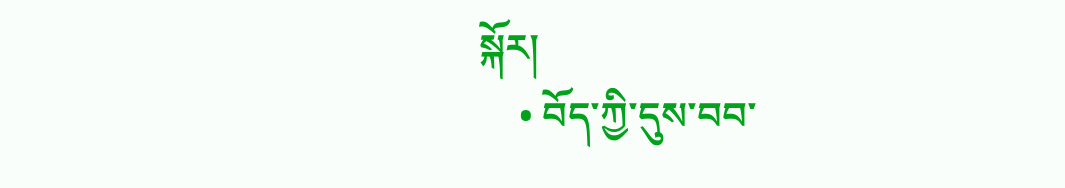སྐོར།
    • བོད་ཀྱི་དུས་བབ་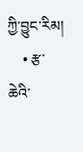ཀྱི་བྱུང་རིམ།
    • རྩ་ཆེའི་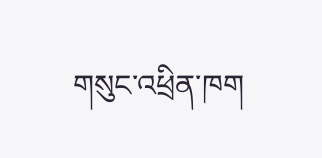གསུང་འཕྲིན་ཁག